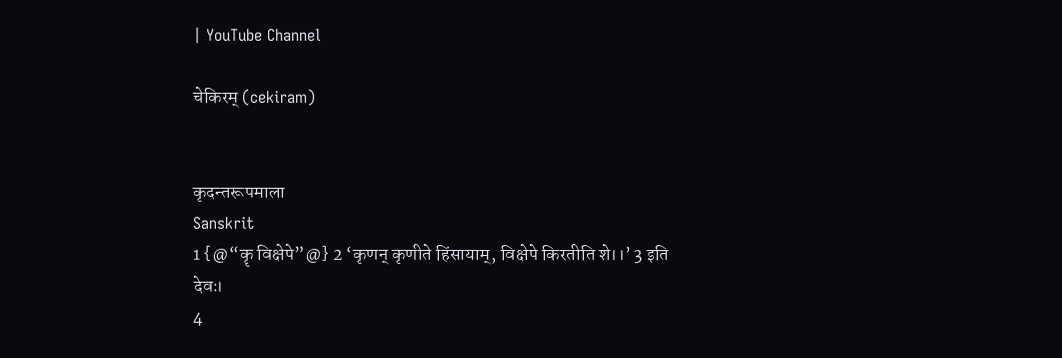| YouTube Channel

चेकिरम् (cekiram)


कृदन्तरूपमाला
Sanskrit
1 {@“कॄ विक्षेपे”@} 2 ‘कृणन् कृणीते हिंसायाम्, विक्षेपे किरतीति शे।।’ 3 इति देवः।
4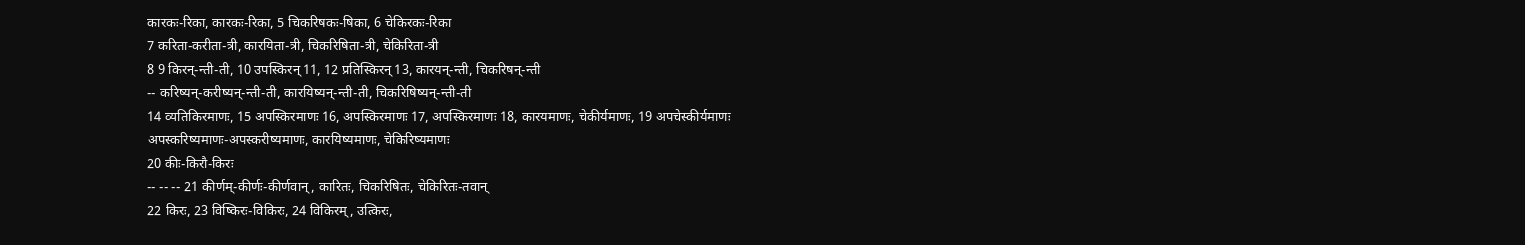कारकः-रिका, कारकः-रिका, 5 चिकरिषकः-षिका, 6 चेकिरकः-रिका
7 करिता-करीता-त्री, कारयिता-त्री, चिकरिषिता-त्री, चेकिरिता-त्री
8 9 किरन्-न्ती-ती, 10 उपस्किरन् 11, 12 प्रतिस्किरन् 13, कारयन्-न्ती, चिकरिषन्-न्ती
-- करिष्यन्-करीष्यन्-न्ती-ती, कारयिष्यन्-न्ती-ती, चिकरिषिष्यन्-न्ती-ती
14 व्यतिकिरमाणः, 15 अपस्किरमाणः 16, अपस्किरमाणः 17, अपस्किरमाणः 18, कारयमाणः, चेकीर्यमाणः, 19 अपचेस्कीर्यमाणः
अपस्करिष्यमाणः-अपस्करीष्यमाणः, कारयिष्यमाणः, चेकिरिष्यमाणः
20 कीः-किरौ-किरः
-- -- -- 21 कीर्णम्-कीर्णः-कीर्णवान्, कारितः, चिकरिषितः, चेकिरितः-तवान्
22 किरः, 23 विष्किरः-विकिरः, 24 विकिरम्, उत्किरः,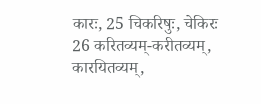कारः, 25 चिकरिषुः, चेकिरः
26 करितव्यम्-करीतव्यम्, कारयितव्यम्,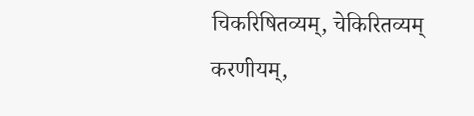चिकरिषितव्यम्, चेकिरितव्यम्
करणीयम्,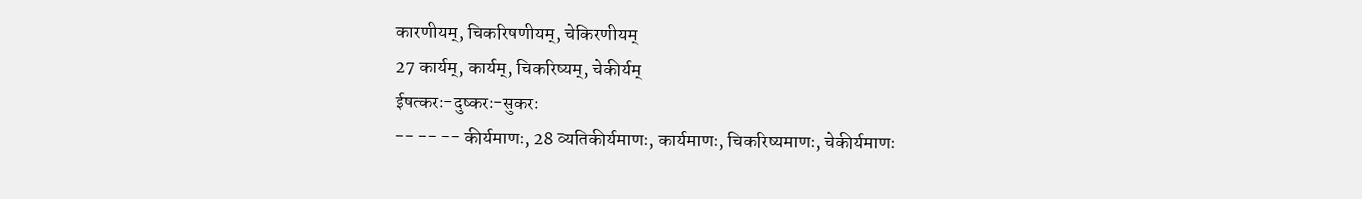कारणीयम्, चिकरिषणीयम्, चेकिरणीयम्
27 कार्यम्, कार्यम्, चिकरिष्यम्, चेकीर्यम्
ईषत्करः-दुष्करः-सुकरः
-- -- -- कीर्यमाणः, 28 व्यतिकीर्यमाणः, कार्यमाणः, चिकरिष्यमाणः, चेकीर्यमाणः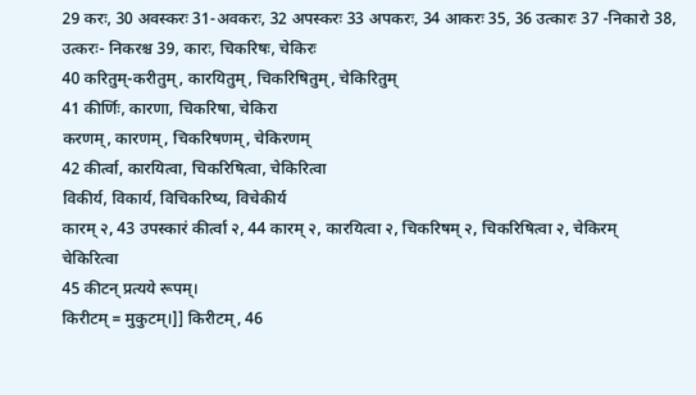29 करः, 30 अवस्करः 31-अवकरः, 32 अपस्करः 33 अपकरः, 34 आकरः 35, 36 उत्कारः 37 -निकारो 38, उत्करः- निकरश्च 39, कारः, चिकरिषः, चेकिरः
40 करितुम्-करीतुम्, कारयितुम्, चिकरिषितुम्, चेकिरितुम्
41 कीर्णिः, कारणा, चिकरिषा, चेकिरा
करणम्, कारणम्, चिकरिषणम्, चेकिरणम्
42 कीर्त्वा, कारयित्वा, चिकरिषित्वा, चेकिरित्वा
विकीर्य, विकार्य, विचिकरिष्य, विचेकीर्य
कारम् २, 43 उपस्कारं कीर्त्वा २, 44 कारम् २, कारयित्वा २, चिकरिषम् २, चिकरिषित्वा २, चेकिरम्
चेकिरित्वा
45 कीटन् प्रत्यये रूपम्।
किरीटम् = मुकुटम्।]] किरीटम्, 46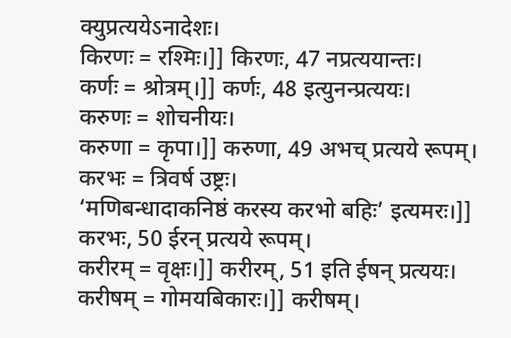क्युप्रत्ययेऽनादेशः।
किरणः = रश्मिः।]] किरणः, 47 नप्रत्ययान्तः।
कर्णः = श्रोत्रम्।]] कर्णः, 48 इत्युनन्प्रत्ययः।
करुणः = शोचनीयः।
करुणा = कृपा।]] करुणा, 49 अभच् प्रत्यये रूपम्।
करभः = त्रिवर्ष उष्ट्रः।
‘मणिबन्धादाकनिष्ठं करस्य करभो बहिः’ इत्यमरः।]] करभः, 50 ईरन् प्रत्यये रूपम्।
करीरम् = वृक्षः।]] करीरम्, 51 इति ईषन् प्रत्ययः।
करीषम् = गोमयबिकारः।]] करीषम्।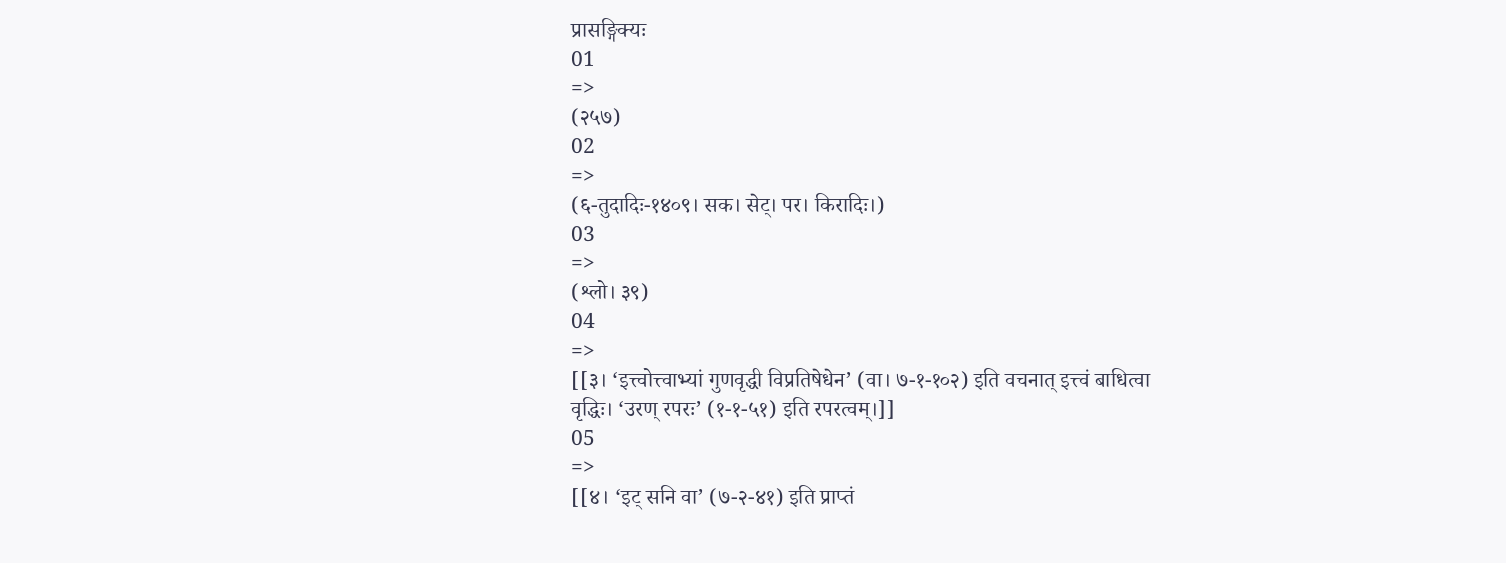प्रासङ्गिक्यः
01
=>
(२५७)
02
=>
(६-तुदादिः-१४०९। सक। सेट्। पर। किरादिः।)
03
=>
(श्लो। ३९)
04
=>
[[३। ‘इत्त्वोत्त्वाभ्यां गुणवृद्धी विप्रतिषेधेन’ (वा। ७-१-१०२) इति वचनात् इत्त्वं बाधित्वा वृद्धिः। ‘उरण् रपरः’ (१-१-५१) इति रपरत्वम्।]]
05
=>
[[४। ‘इट् सनि वा’ (७-२-४१) इति प्राप्तं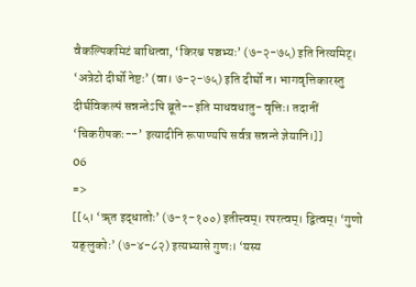वैकल्पिकमिटं बाधित्वा, ‘किरश्च पञ्चभ्यः’ (७-२-७५) इति नित्यमिट्। ‘अत्रेटो दीर्घो नेष्टः’ (वा। ७-२-७५) इति दीर्घो न। भागवृत्तिकारस्तु दीर्घविकल्पं सन्नन्तेऽपि ब्रूते--इति माधवधातु- वृत्तिः। तदानीं ‘चिकरीषकः--’ इत्यादीनि रूपाण्यपि सर्वत्र सन्नन्ते ज्ञेयानि।]]
06
=>
[[५। ‘ॠत इद्धातोः’ (७-१-१००) इतीत्त्वम्। रपरत्वम्। द्वित्वम्। ‘गुणो यङ्लुकोः’ (७-४-८२) इत्यभ्यासे गुणः। ‘यस्य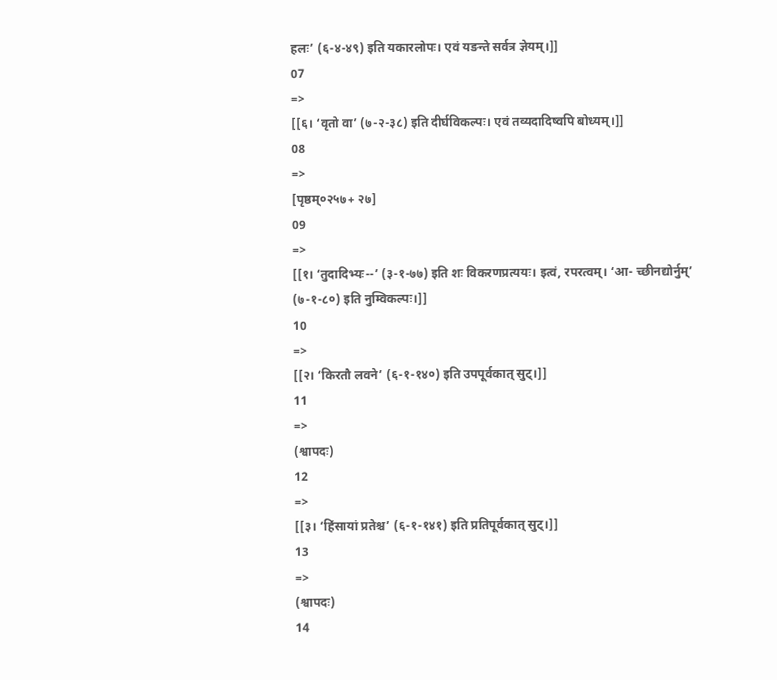हलः’ (६-४-४९) इति यकारलोपः। एवं यङन्ते सर्वत्र ज्ञेयम्।]]
07
=>
[[६। ‘वृतो वा’ (७-२-३८) इति दीर्घविकल्पः। एवं तव्यदादिष्वपि बोध्यम्।]]
08
=>
[पृष्ठम्०२५७+ २७]
09
=>
[[१। ‘तुदादिभ्यः--’ (३-१-७७) इति शः विकरणप्रत्ययः। इत्वं, रपरत्वम्। ‘आ- च्छीनद्योर्नुम्’ (७-१-८०) इति नुम्विकल्पः।]]
10
=>
[[२। ‘किरतौ लवने’ (६-१-१४०) इति उपपूर्वकात् सुट्।]]
11
=>
(श्वापदः)
12
=>
[[३। ‘हिंसायां प्रतेश्च’ (६-१-१४१) इति प्रतिपूर्वकात् सुट्।]]
13
=>
(श्वापदः)
14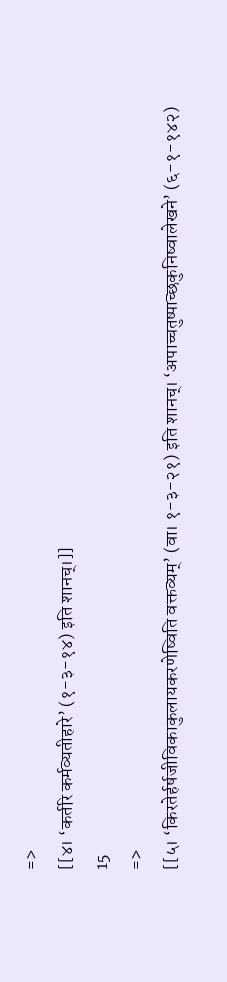=>
[[४। ‘कर्तरि कर्मव्यतीहारे’ (१-३-१४) इति शानच्।]]
15
=>
[[५। ‘किरतेर्हर्षजीविकाकुलायकरणेष्विति वक्तव्यम्’ (वा। १-३-२१) इति शानच्। ‘अपाच्चतुष्पाच्छकुनिष्वालेखने’ (६-१-१४२)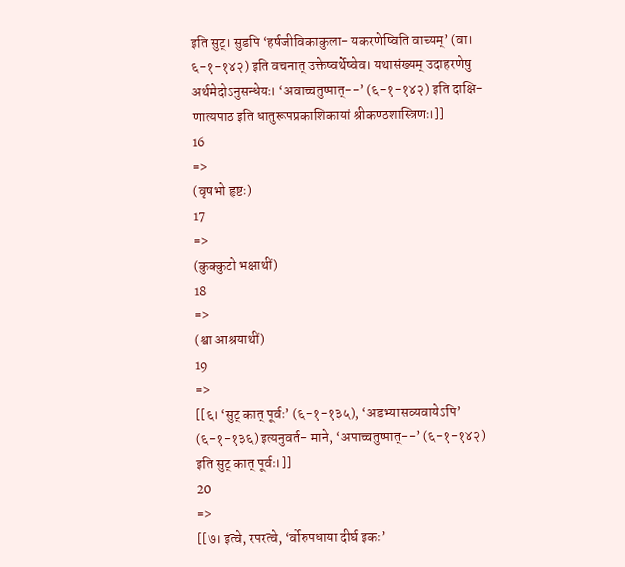इति सुट्। सुडपि ‘हर्षजीविकाकुला- यकरणेष्विति वाच्यम्’ (वा। ६-१-१४२) इति वचनात् उक्तेष्वर्थेष्वेव। यथासंख्यम् उदाहरणेषु अर्थमेदोऽनुसन्धेयः। ‘अवाच्चतुष्पात्--’ (६-१-१४२) इति दाक्षि- णात्यपाठ इति धातुरूपप्रकाशिकायां श्रीकण्ठशास्त्रिणः।]]
16
=>
(वृषभो हृष्टः)
17
=>
(कुक्कुटो भक्षाथीं)
18
=>
(श्वा आश्रयाथीं)
19
=>
[[६। ‘सुट् कात् पूर्वः’ (६-१-१३५), ‘अडभ्यासव्यवायेऽपि’ (६-१-१३६) इत्यनुवर्त- माने, ‘अपाच्चतुष्पात्--’ (६-१-१४२) इति सुट् कात् पूर्वः।]]
20
=>
[[७। इत्वे, रपरत्वे, ‘र्वोरुपधाया दीर्घ इकः’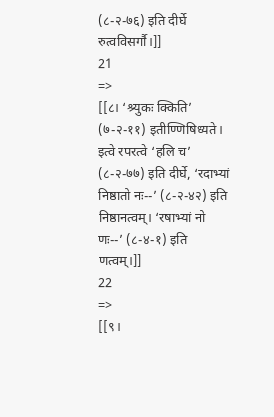(८-२-७६) इति दीर्घे रुत्वविसर्गौ।]]
21
=>
[[८। ‘श्र्युकः क्किति’ (७-२-११) इतीण्णिषिध्यते। इत्वे रपरत्वे ‘हलि च’ (८-२-७७) इति दीर्घे, ‘रदाभ्यां निष्ठातो नः--’ (८-२-४२) इति निष्ठानत्वम्। ‘रषाभ्यां नो णः--’ (८-४-१) इति णत्वम्।]]
22
=>
[[९।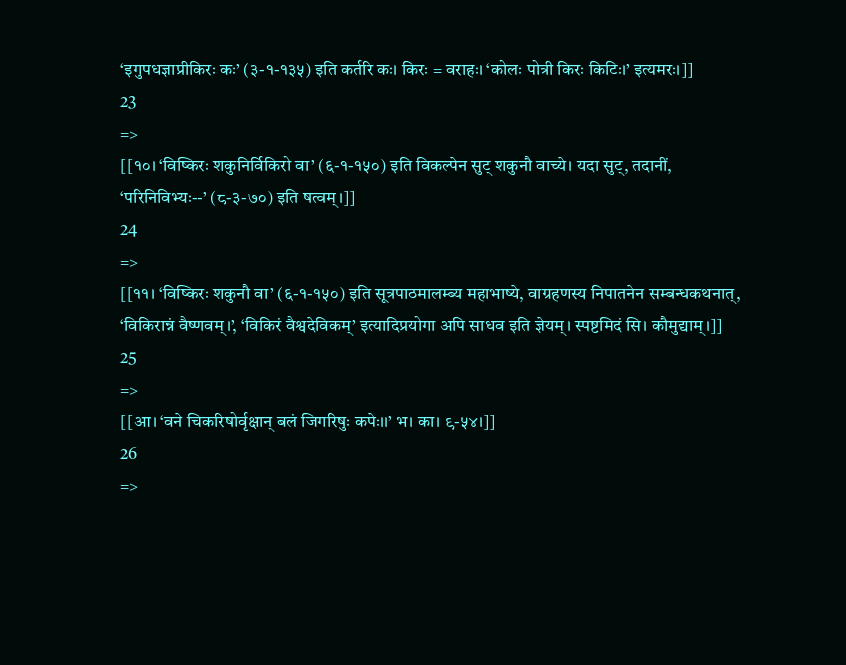‘इगुपधज्ञाप्रीकिरः कः’ (३-१-१३५) इति कर्तरि कः। किरः = वराहः। ‘कोलः पोत्री किरः किटिः।’ इत्यमरः।]]
23
=>
[[१०। ‘विष्किरः शकुनिर्विकिरो वा’ (६-१-१५०) इति विकल्पेन सुट् शकुनौ वाच्ये। यदा सुट्, तदानीं, ‘परिनिविभ्यः--’ (८-३-७०) इति षत्वम्।]]
24
=>
[[११। ‘विष्किरः शकुनौ वा’ (६-१-१५०) इति सूत्रपाठमालम्ब्य महाभाष्ये, वाग्रहणस्य निपातनेन सम्बन्धकथनात्, ‘विकिरान्नं वैष्णवम्।’, ‘विकिरं वैश्वदेविकम्’ इत्यादिप्रयोगा अपि साधव इति ज्ञेयम्। स्पष्टमिदं सि। कौमुद्याम्।]]
25
=>
[[आ। ‘वने चिकरिषोर्वृक्षान् बलं जिगरिषुः कपेः।।’ भ। का। ९-५४।]]
26
=>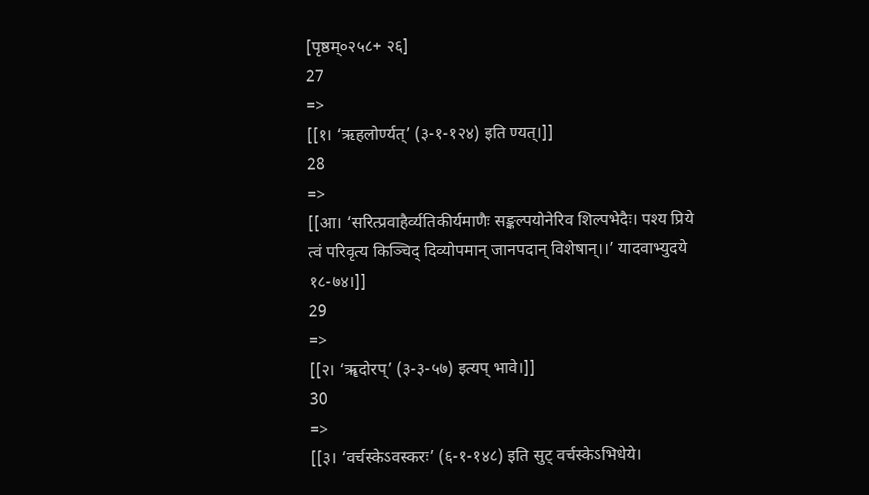[पृष्ठम्०२५८+ २६]
27
=>
[[१। ‘ऋहलोर्ण्यत्’ (३-१-१२४) इति ण्यत्।]]
28
=>
[[आ। ‘सरित्प्रवाहैर्व्यतिकीर्यमाणैः सङ्कल्पयोनेरिव शिल्पभेदैः। पश्य प्रिये त्वं परिवृत्य किञ्चिद् दिव्योपमान् जानपदान् विशेषान्।।’ यादवाभ्युदये १८-७४।]]
29
=>
[[२। ‘ॠदोरप्’ (३-३-५७) इत्यप् भावे।]]
30
=>
[[३। ‘वर्चस्केऽवस्करः’ (६-१-१४८) इति सुट् वर्चस्केऽभिधेये।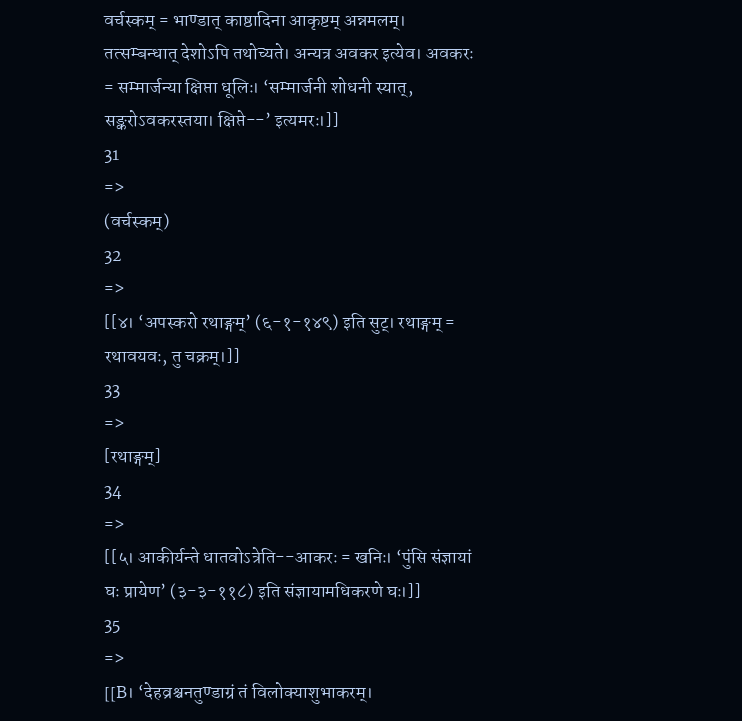वर्चस्कम् = भाण्डात् काष्ठादिना आकृष्टम् अन्नमलम्। तत्सम्बन्धात् देशोऽपि तथोच्यते। अन्यत्र अवकर इत्येव। अवकरः = सम्मार्जन्या क्षिप्ता धूलिः। ‘सम्मार्जनी शोधनी स्यात्, सङ्करोऽवकरस्तया। क्षिप्ते--’ इत्यमरः।]]
31
=>
(वर्चस्कम्)
32
=>
[[४। ‘अपस्करो रथाङ्गम्’ (६-१-१४९) इति सुट्। रथाङ्गम् = रथावयवः, तु चक्रम्।]]
33
=>
[रथाङ्गम्]
34
=>
[[५। आकीर्यन्ते धातवोऽत्रेति--आकरः = खनिः। ‘पुंसि संज्ञायां घः प्रायेण’ (३-३-११८) इति संज्ञायामधिकरणे घः।]]
35
=>
[[B। ‘देहव्रश्चनतुण्डाग्रं तं विलोक्याशुभाकरम्।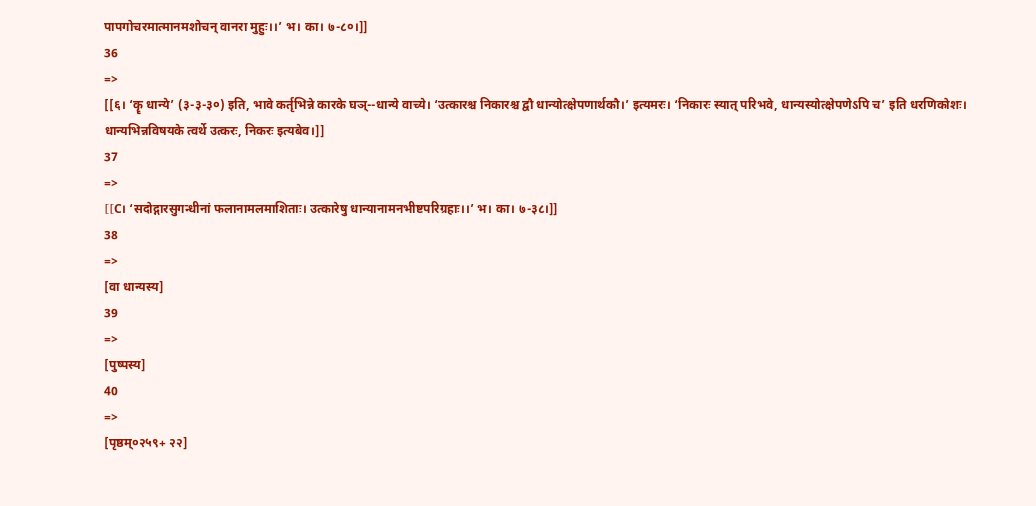पापगोचरमात्मानमशोचन् वानरा मुहुः।।’ भ। का। ७-८०।]]
36
=>
[[६। ‘कॄ धान्ये’ (३-३-३०) इति, भावे कर्तृभिन्ने कारके घञ्--धान्ये वाच्ये। ‘उत्कारश्च निकारश्च द्वौ धान्योत्क्षेपणार्थकौ।’ इत्यमरः। ‘निकारः स्यात् परिभवे, धान्यस्योत्क्षेपणेऽपि च’ इति धरणिकोशः। धान्यभिन्नविषयके त्वर्थे उत्करः, निकरः इत्यबेव।]]
37
=>
[[C। ‘सदोद्गारसुगन्धीनां फलानामलमाशिताः। उत्कारेषु धान्यानामनभीष्टपरिग्रहाः।।’ भ। का। ७-३८।]]
38
=>
[वा धान्यस्य]
39
=>
[पुष्पस्य]
40
=>
[पृष्ठम्०२५९+ २२]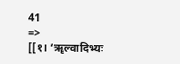41
=>
[[१। ‘ॠल्वादिभ्यः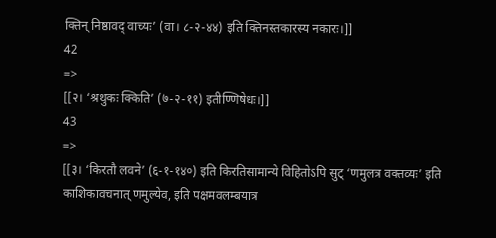क्तिन् निष्ठावद् वाच्यः’ (वा। ८-२-४४) इति क्तिनस्तकारस्य नकारः।]]
42
=>
[[२। ‘श्रथुकः क्किति’ (७-२-११) इतीण्णिषेधः।]]
43
=>
[[३। ‘किरतौ लवने’ (६-१-१४०) इति किरतिसामान्ये विहितोऽपि सुट् ‘णमुलत्र वक्तव्यः’ इति काशिकावचनात् णमुल्येव, इति पक्षमवलम्बयात्र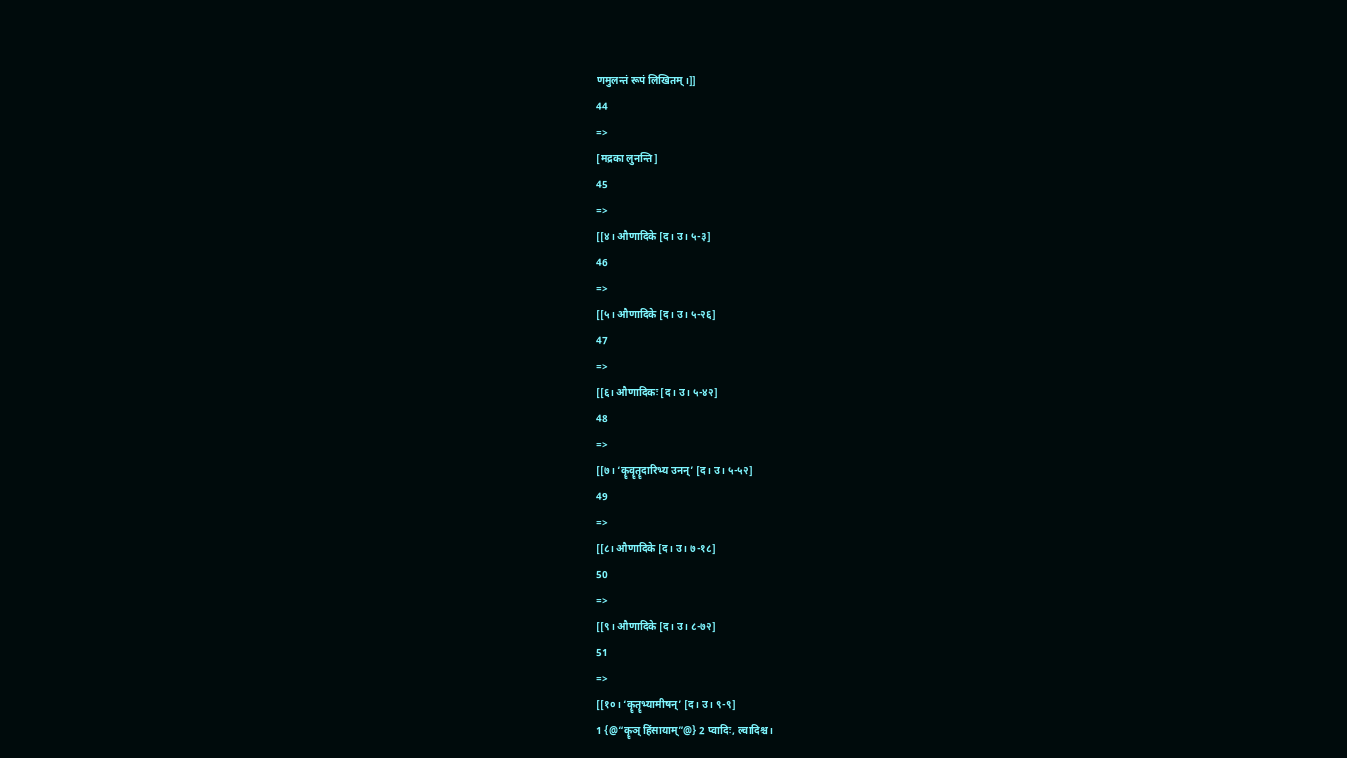णमुलन्तं रूपं लिखितम्।]]
44
=>
[मद्रका लुनन्ति]
45
=>
[[४। औणादिके [द। उ। ५-३]
46
=>
[[५। औणादिके [द। उ। ५-२६]
47
=>
[[६। औणादिकः [द। उ। ५-४२]
48
=>
[[७। ‘कॄवॄतॄदारिभ्य उनन्’ [द। उ। ५-५२]
49
=>
[[८। औणादिके [द। उ। ७-१८]
50
=>
[[९। औणादिके [द। उ। ८-७२]
51
=>
[[१०। ‘कॄतॄभ्यामीषन्’ [द। उ। ९-९]
1 {@“कॄञ् हिंसायाम्”@} 2 प्वादिः, ल्वादिश्च।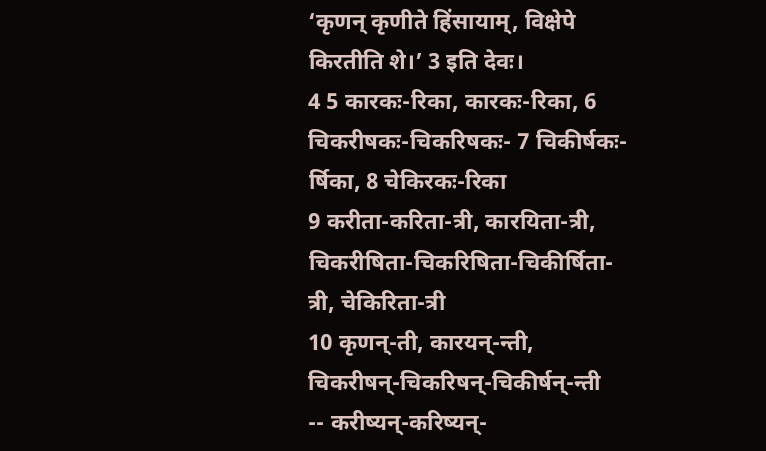‘कृणन् कृणीते हिंसायाम्, विक्षेपे किरतीति शे।’ 3 इति देवः।
4 5 कारकः-रिका, कारकः-रिका, 6 चिकरीषकः-चिकरिषकः- 7 चिकीर्षकः-र्षिका, 8 चेकिरकः-रिका
9 करीता-करिता-त्री, कारयिता-त्री, चिकरीषिता-चिकरिषिता-चिकीर्षिता-त्री, चेकिरिता-त्री
10 कृणन्-ती, कारयन्-न्ती, चिकरीषन्-चिकरिषन्-चिकीर्षन्-न्ती
-- करीष्यन्-करिष्यन्-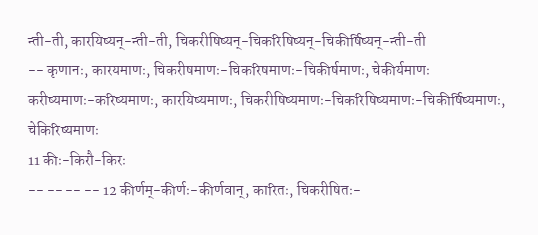न्ती-ती, कारयिष्यन्-न्ती-ती, चिकरीषिष्यन्-चिकरिषिष्यन्-चिकीर्षिष्यन्-न्ती-ती
-- कृणानः, कारयमाणः, चिकरीषमाणः-चिकरिषमाणः-चिकीर्षमाणः, चेकीर्यमाणः
करीष्यमाणः-करिष्यमाणः, कारयिष्यमाणः, चिकरीषिष्यमाणः-चिकरिषिष्यमाणः-चिकीर्षिष्यमाणः, चेकिरिष्यमाणः
11 कीः-किरौ-किरः
-- -- -- -- 12 कीर्णम्-कीर्णः-कीर्णवान्, कारितः, चिकरीषितः-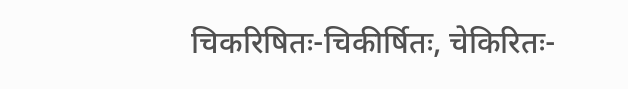चिकरिषितः-चिकीर्षितः, चेकिरितः-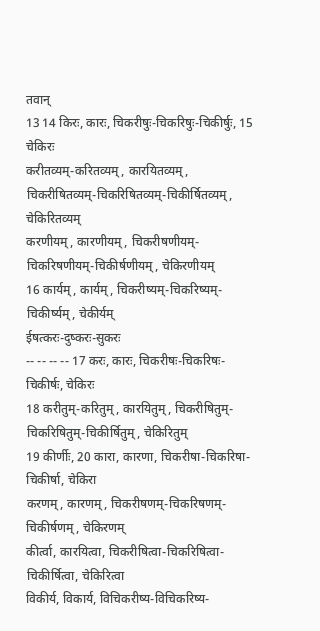तवान्
13 14 किरः, कारः, चिकरीषुः-चिकरिषुः-चिकीर्षुः, 15 चेकिरः
करीतव्यम्-करितव्यम्, कारयितव्यम्, चिकरीषितव्यम्-चिकरिषितव्यम्-चिकीर्षितव्यम्, चेकिरितव्यम्
करणीयम्, कारणीयम्, चिकरीषणीयम्-चिकरिषणीयम्-चिकीर्षणीयम्, चेकिरणीयम्
16 कार्यम्, कार्यम्, चिकरीष्यम्-चिकरिष्यम्-चिकीर्ष्यम्, चेकीर्यम्
ईषत्करः-दुष्करः-सुकरः
-- -- -- -- 17 करः, कारः, चिकरीषः-चिकरिषः-चिकीर्षः, चेकिरः
18 करीतुम्-करितुम्, कारयितुम्, चिकरीषितुम्-चिकरिषितुम्-चिकीर्षितुम्, चेकिरितुम्
19 कीर्णीः, 20 कारा, कारणा, चिकरीषा-चिकरिषा-चिकीर्षा, चेकिरा
करणम्, कारणम्, चिकरीषणम्-चिकरिषणम्-चिकीर्षणम्, चेकिरणम्
कीर्त्वा, कारयित्वा, चिकरीषित्वा-चिकरिषित्वा-चिकीर्षित्वा, चेकिरित्वा
विकीर्य, विकार्य, विचिकरीष्य-विचिकरिष्य-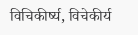विचिकीर्ष्य, विचेकीर्य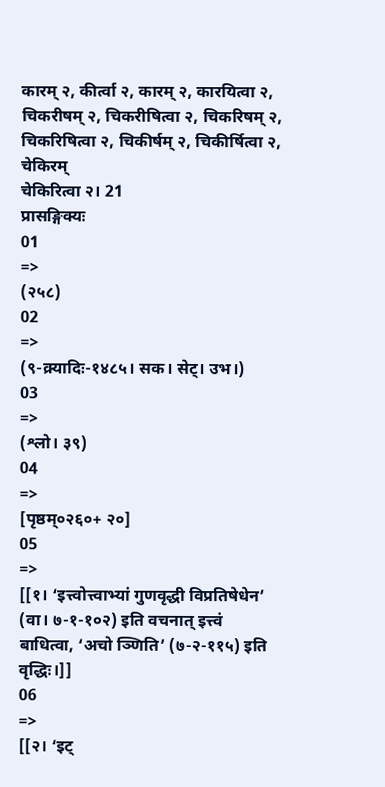कारम् २, कीर्त्वा २, कारम् २, कारयित्वा २, चिकरीषम् २, चिकरीषित्वा २, चिकरिषम् २, चिकरिषित्वा २, चिकीर्षम् २, चिकीर्षित्वा २, चेकिरम्
चेकिरित्वा २। 21
प्रासङ्गिक्यः
01
=>
(२५८)
02
=>
(९-क्र्यादिः-१४८५। सक। सेट्। उभ।)
03
=>
(श्लो। ३९)
04
=>
[पृष्ठम्०२६०+ २०]
05
=>
[[१। ‘इत्त्वोत्त्वाभ्यां गुणवृद्धी विप्रतिषेधेन’ (वा। ७-१-१०२) इति वचनात् इत्त्वं बाधित्वा, ‘अचो ञ्णिति’ (७-२-११५) इति वृद्धिः।]]
06
=>
[[२। ‘इट्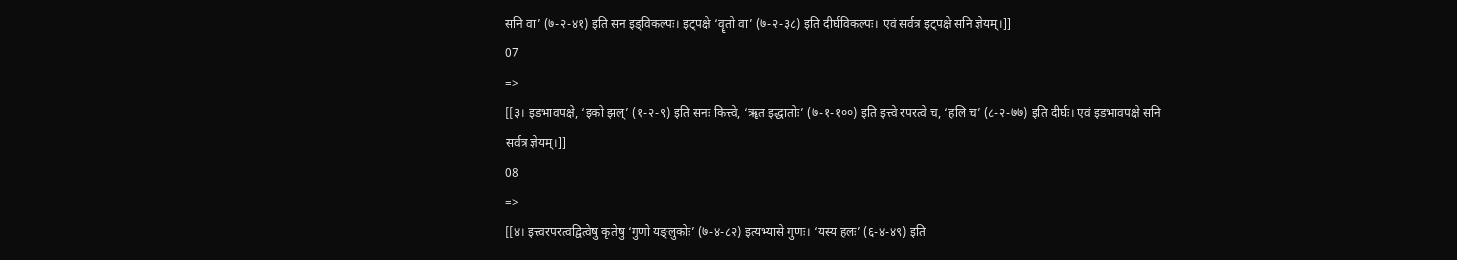सनि वा’ (७-२-४१) इति सन इड्विकल्पः। इट्पक्षे ‘वॄतो वा’ (७-२-३८) इति दीर्घविकल्पः। एवं सर्वत्र इट्पक्षे सनि ज्ञेयम्।]]
07
=>
[[३। इडभावपक्षे, ‘इको झल्’ (१-२-९) इति सनः कित्त्वे, ‘ॠत इद्धातोः’ (७-१-१००) इति इत्त्वे रपरत्वे च, ‘हलि च’ (८-२-७७) इति दीर्घः। एवं इडभावपक्षे सनि सर्वत्र ज्ञेयम्।]]
08
=>
[[४। इत्त्वरपरत्वद्वित्वेषु कृतेषु ‘गुणो यङ्लुकोः’ (७-४-८२) इत्यभ्यासे गुणः। ‘यस्य हलः’ (६-४-४९) इति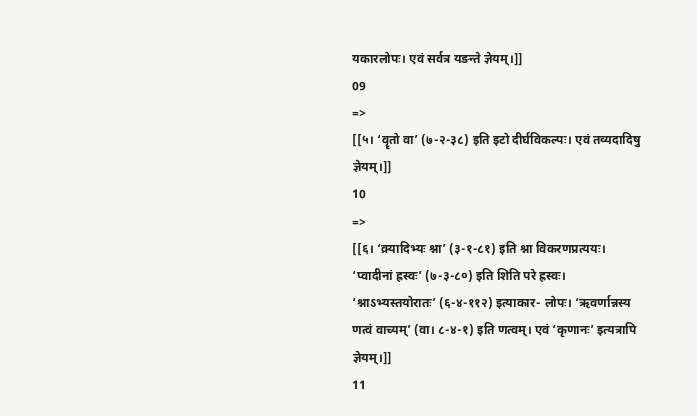यकारलोपः। एवं सर्वत्र यङन्ते ज्ञेयम्।]]
09
=>
[[५। ‘वॄतो वा’ (७-२-३८) इति इटो दीर्घविकल्पः। एवं तव्यदादिषु ज्ञेयम्।]]
10
=>
[[६। ‘क्र्यादिभ्यः श्ना’ (३-१-८१) इति श्ना विकरणप्रत्ययः। ‘प्वादीनां ह्रस्वः’ (७-३-८०) इति शिति परे ह्रस्वः। ‘श्नाऽभ्यस्तयोरातः’ (६-४-११२) इत्याकार- लोपः। ‘ऋवर्णान्नस्य णत्वं वाच्यम्’ (वा। ८-४-१) इति णत्वम्। एवं ‘कृणानः’ इत्यत्रापि ज्ञेयम्।]]
11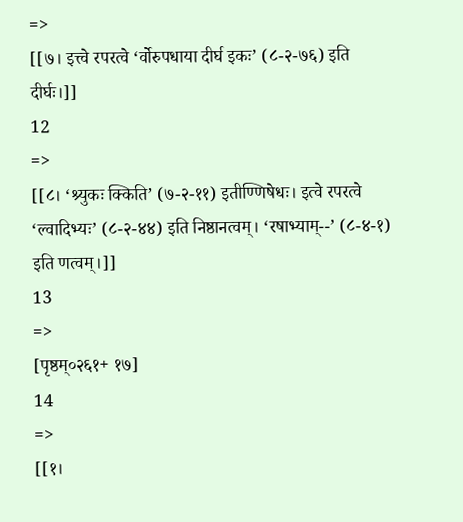=>
[[७। इत्त्वे रपरत्वे ‘र्वोरुपधाया दीर्घ इकः’ (८-२-७६) इति दीर्घः।]]
12
=>
[[८। ‘श्र्युकः क्किति’ (७-२-११) इतीण्णिषेधः। इत्वे रपरत्वे ‘ल्वादिभ्यः’ (८-२-४४) इति निष्ठानत्वम्। ‘रषाभ्याम्--’ (८-४-१) इति णत्वम्।]]
13
=>
[पृष्ठम्०२६१+ १७]
14
=>
[[१।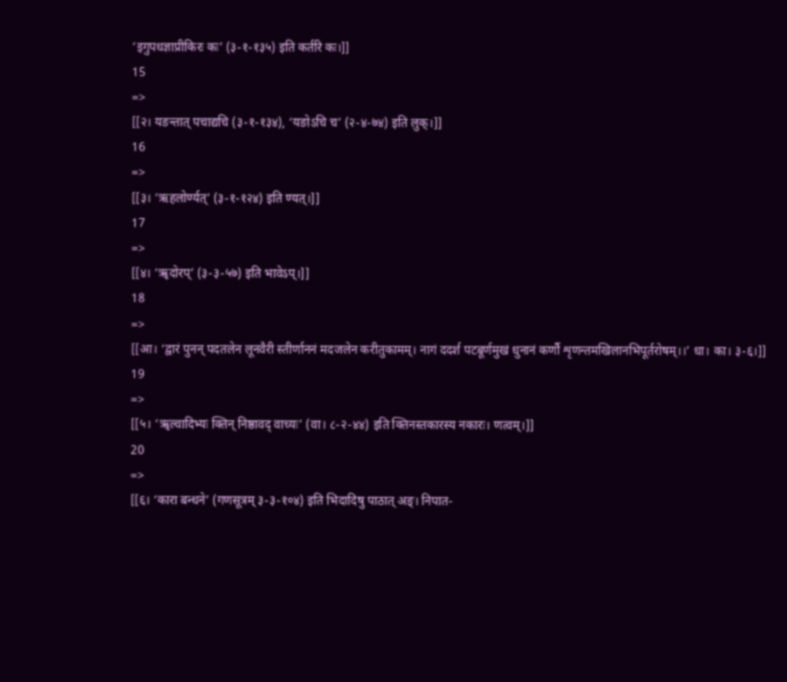‘इगुपधज्ञाप्रीकिरः कः’ (३-१-१३५) इति कर्तरि कः।]]
15
=>
[[२। यङन्तात् पचाद्यचि (३-१-१३४), ‘यङोऽचि च’ (२-४-७४) इति लुक्।]]
16
=>
[[३। ‘ऋहलोर्ण्यत्’ (३-१-१२४) इति ण्यत्।]]
17
=>
[[४। ‘ॠदोरप्’ (३-३-५७) इति भावेऽप्।]]
18
=>
[[आ। ‘द्वारं पुनन् पदतलेन लूनवैरी स्तीर्णाननं मदजलेन करीतुकामम्। नागं ददर्श पटबूर्णमुखं धुनानं कर्णौ शृणन्तमखिलानभिपूर्तरोषम्।।’ धा। का। ३-६।]]
19
=>
[[५। ‘ॠल्वादिभ्यः क्तिन् निष्ठावद् वाच्यः’ (वा। ८-२-४४) इति क्तिनस्तकारस्य नकारः। णत्वम्।]]
20
=>
[[६। ‘कारा बन्धने’ (गणसूत्रम् ३-३-१०४) इति भिदादिषु पाठात् अङ्। निपात-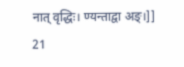नात् वृद्धिः। ण्यन्ताद्वा अङ्।]]
21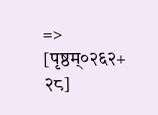=>
[पृष्ठम्०२६२+ २८]